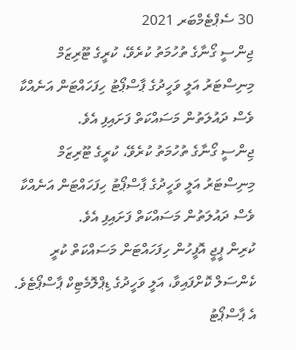30 ސެޕްޓެމްބަރ 2021
ޖިންސީ ގޯނާގެ ތުހުމަތު ކުރެވޭ، ކުރީގެ ޓޫރިޒަމް މިނިސްޓަރު އަލީ ވަހީދުގެ ޕާސްޕޯޓު ހިފަހައްޓަން އަނެއްކާ ވެސް ދައުލަތުން މަސައްކަތް ފަށައިފި އެވެ.
ޖިންސީ ގޯނާގެ ތުހުމަތު ކުރެވޭ، ކުރީގެ ޓޫރިޒަމް މިނިސްޓަރު އަލީ ވަހީދުގެ ޕާސްޕޯޓު ހިފަހައްޓަން އަނެއްކާ ވެސް ދައުލަތުން މަސައްކަތް ފަށައިފި އެވެ.
ކުރިން ޕީޖީ އޮފީހުން ހިފަހައްޓަން މަސައްކަތް ކުރީ ކެންސަލް ކޮށްފައިވާ، އަލީ ވަހީދުގެ ޑިޕްލޮމެޓިކް ޕާސްޕޯޓެވެ. އެ ޕާސްޕޯޓު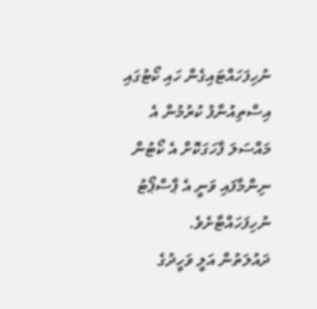ނުހިފަހައްޓައިގެން ހައި ކޯޓުގައި އިސްތިއުނާފު ކުރުމުން އެ މައްސަލަ ފާހަގަކޮށް އެ ކޯޓުން ނިންމާފައި ވަނީ އެ ޕާސްޕޯޓު ނުހިފަހައްޓާށެވެ.
ދައުލަތުން އަލީ ވަހީދުގެ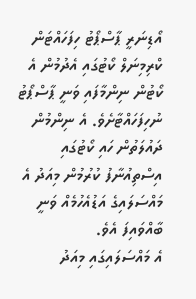އޯޑިނަރީ ޕާސްޕޯޓު ހިފަހައްޓަން ކްރިމިނަލް ކޯޓުގައި އެދުމުން އެ ކޯޓުން ނިންމާފައި ވަނީ ޕާސްޕޯޓު ނުހިފަހައްޓާށެވެ. އެ ނިންމުން ދައުލަތުން ހައި ކޯޓުގައި އިސްތިއުނާފު ކުރުމުން މިއަދު އެ މައްސަލައިގެ އަޑުއެހުމެއް ވަނީ ބާއްވައިފަ އެވެ.
އެ މައްސަލައިގައި މިއަދު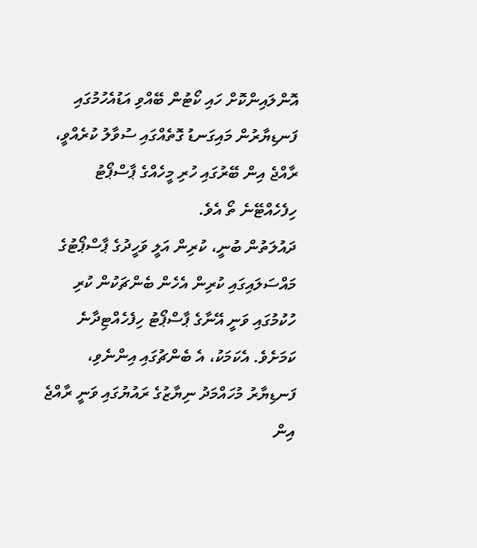އޮންލައިންކޮށް ހައި ކޯޓުން ބޭއްވި އަޑުއެހުމުގައި ފަނޑިޔާރުން މައިގަނޑު ގޮތެއްގައި ސުވާލު ކުރެއްވީ، ރާއްޖެ އިން ބޭރުގައި ހުރި މީހެއްގެ ޕާސްޕޯޓު ހިފެހެއްޓޭނެ ތޯ އެވެ.
ދައުލަތުން ބުނީ، ކުރިން އަލީ ވަހީދުގެ ޕާސްޕޯޓުގެ މައްސަލައިގައި ކުރިން އެހެން ބެންޗަކުން ކުރި ހުކުމުގައި ވަނީ އޭނާގެ ޕާސްޕޯޓު ހިފެހެއްޓިދާނެ ކަމަށެވެ. އެކަމަކު، އެ ބެންޗުގައި އިންނެވި، ފަނޑިޔާރު މުހައްމަދު ނިޔާޒުގެ ރައުޔުގައި ވަނީ ރާއްޖެ އިން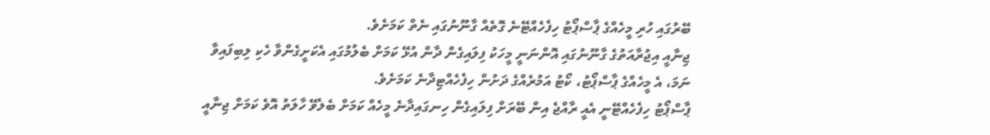ބޭރުގައި ހުރި މީހެއްގެ ޕާސްޕޯޓު ހިފެހެއްޓޭނެ ގޮތެއް ގާނޫނުގައި ނެތް ކަމަށެވެ.
ޖިނާއީ އިޖުރާއަތުގެ ގާނޫނުގައި އޮންނަނީ މީހަކު ފިލައިގެން ދާން އުޅޭ ކަމަށް ބެލުމުގައި އެކަށީގެންވާ ހެކި ލިބިފައިވާ ނަމަ، އެ މީހެއްގެ ޕާސްޕޯޓު، ކޯޓު އަމުރެއްގެ ދަށުން ހިފެހެއްޓިދާނެ ކަމަށެވެ.
ޕާސްޕޯޓު ހިފެހެއްޓޭނީ އެއީ ރާއްޖެ އިން ބޭރަށް ފިލައިގެން ހިނގައިދާނެ މީހެއް ކަމަށް ބެލެވޭ ހާލަތު އޮވެ ކަމަށް ޖިނާއީ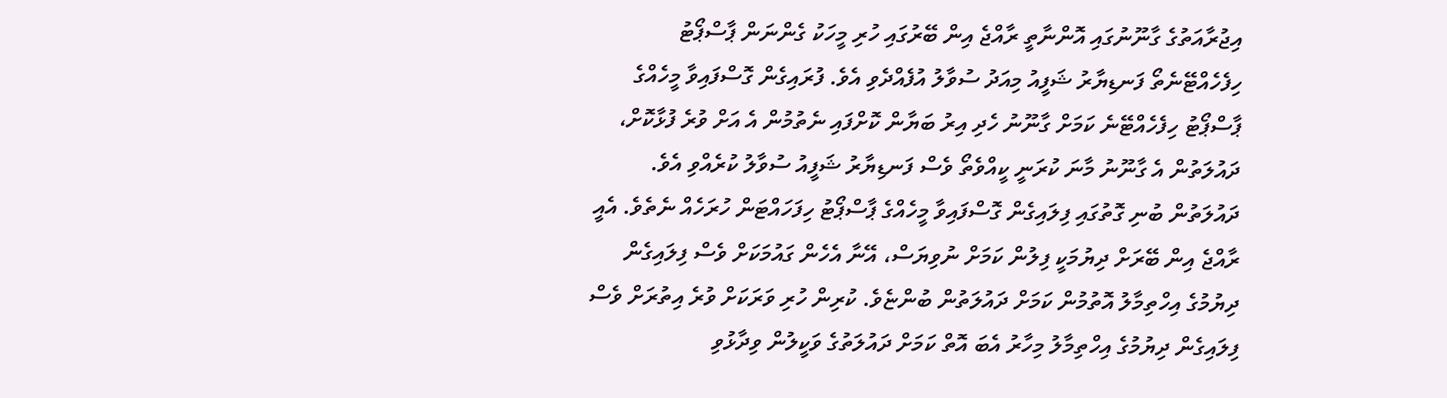އިޖުރާއަތުގެ ގާނޫނުގައި އޮންނާތީ ރާއްޖެ އިން ބޭރުގައި ހުރި މީހަކު ގެންނަން ޕާސްޕޯޓު ހިފެހެއްޓޭނެތޯ ފަނޑިޔާރު ޝަފީއު މިއަދު ސުވާލު އުފެއްދެވި އެވެ. ފުރައިގެން ގޮސްފައިވާ މީހެއްގެ ޕާސްޕޯޓު ހިފެހެއްޓޭނެ ކަމަށް ގާނޫނު ހެދި އިރު ބަޔާން ކޮށްފައި ނެތުމުން އެ އަށް ވުރެ ފުޅާކޮށް، ދައުލަތުން އެ ގާނޫނު މާނަ ކުރަނީ ކީއްވެތޯ ވެސް ފަނޑިޔާރު ޝަފީއު ސުވާލު ކުރެއްވި އެވެ.
ދައުލަތުން ބުނި ގޮތުގައި ފިލައިގެން ގޮސްފައިވާ މީހެއްގެ ޕާސްޕޯޓު ހިފަހައްޓަން ހުރަހެއް ނެތެވެ. އެއީ ރާއްޖެ އިން ބޭރަށް ދިޔުމަކީ ފިލުން ކަމަށް ނުވިޔަސް، އޭނާ އެހެން ގައުމަކަށް ވެސް ފިލައިގެން ދިޔުމުގެ އިހްތިމާލު އޮތުމުން ކަމަށް ދައުލަތުން ބުންޏެވެ. ކުރިން ހުރި ވަރަކަށް ވުރެ އިތުރަށް ވެސް ފިލައިގެން ދިޔުމުގެ އިހްތިމާލު މިހާރު އެބަ އޮތް ކަމަށް ދައުލަތުގެ ވަކީލުން ވިދާޅުވި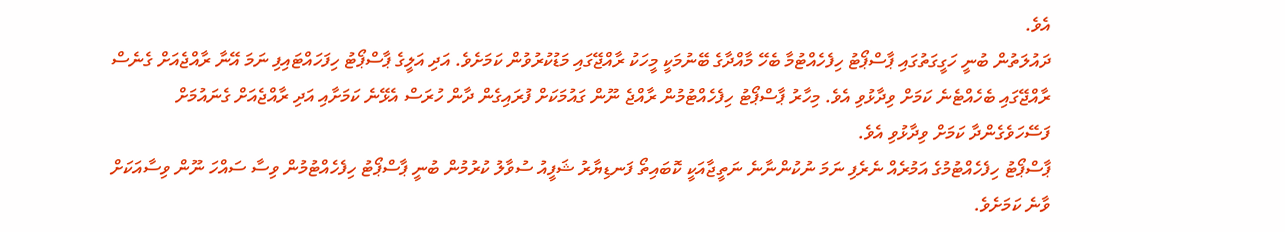އެވެ.
ދައުލަތުން ބުނީ ހަގީގަތުގައި ޕާސްޕޯޓު ހިފެހެއްޓުމާ ބެހޭ މާއްދާގެ ބޭނުމަކީ މީހަކު ރާއްޖޭގައި މަޑުކުރުވުން ކަމަށެވެ. އަދި އަލީގެ ޕާސްޕޯޓު ހިފަހައްޓައިފި ނަމަ އޭނާ ރާއްޖެއަށް ގެނެސް ރާއްޖޭގައި ބެހެއްޓެނެ ކަމަށް ވިދާޅުވި އެވެ. މިހާރު ޕާސްޕޯޓު ހިފެހެއްޓުމުން ރާއްޖެ ނޫން ގައުމަކަށް ފުރައިގެން ދާން ހުރަސް އެޅޭނެ ކަމަށާއި އަދި ރާއްޖެއަށް ގެނައުމަށް ފަސޭހަވެގެންދާ ކަމަށް ވިދާޅުވި އެވެ.
ޕާސްޕޯޓު ހިފެހެއްޓުމުގެ އަމުރެއް ނެރެފި ނަމަ ނުކުންނާނެ ނަތީޖާއަކީ ކޮބައިތޯ ފަނޑިޔާރު ޝަފީއު ސުވާލު ކުރުމުން ބުނީ ޕާސްޕޯޓު ހިފެހެއްޓުމުން ވިސާ ސައްހަ ނޫން ވިސާއަކަށް ވާނެ ކަމަށެވެ.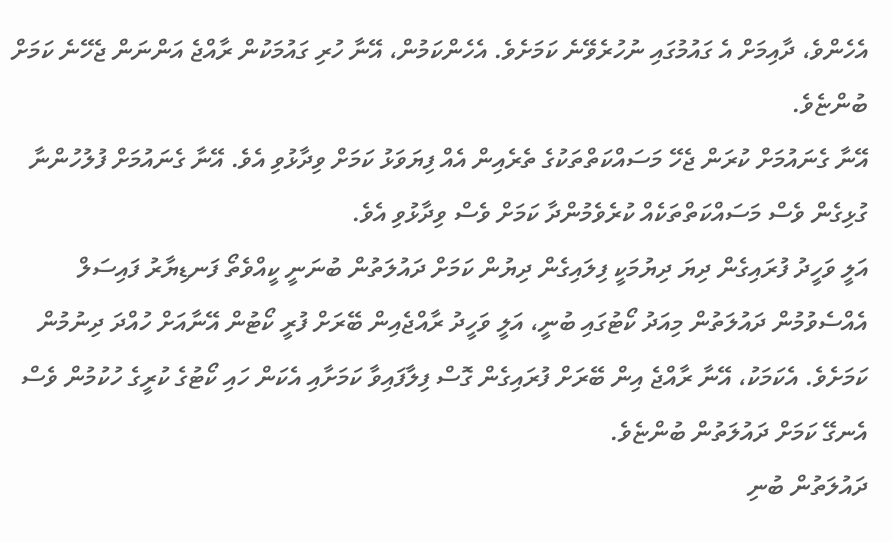އެހެންވެ، ދާއިމަށް އެ ގައުމުގައި ނުހުރެވޭނެ ކަމަށެވެ. އެހެންކަމުން، އޭނާ ހުރި ގައުމަކުން ރާއްޖެ އަންނަން ޖެހޭނެ ކަމަށް ބުންޏެވެ.
އޭނާ ގެނައުމަށް ކުރަން ޖެހޭ މަސައްކަތްތަކުގެ ތެރެއިން އެއް ފިޔަވަޅު ކަމަށް ވިދާޅުވި އެވެ. އޭނާ ގެނައުމަށް ފުލުހުންނާ ގުޅިގެން ވެސް މަސައްކަތްތަކެއް ކުރެވެމުންދާ ކަމަށް ވެސް ވިދާޅުވި އެވެ.
އަލީ ވަހީދު ފުރައިގެން ދިޔަ ދިޔުމަކީ ފިލައިގެން ދިޔުން ކަމަށް ދައުލަތުން ބުނަނީ ކީއްވެތޯ ފަނޑިޔާރު ފައިސަލް އެއްސެވުމުން ދައުލަތުން މިއަދު ކޯޓުގައި ބުނީ، އަލީ ވަހީދު ރާއްޖެއިން ބޭރަށް ފުރީ ކޯޓުން އޭނާއަށް ހުއްދަ ދިނުމުން ކަމަށެވެ. އެކަމަކު، އޭނާ ރާއްޖެ އިން ބޭރަށް ފުރައިގެން ގޮސް ފިލާފައިވާ ކަމަށާއި އެކަން ހައި ކޯޓުގެ ކުރީގެ ހުކުމުން ވެސް އެނގޭ ކަމަށް ދައުލަތުން ބުންޏެވެ.
ދައުލަތުން ބުނި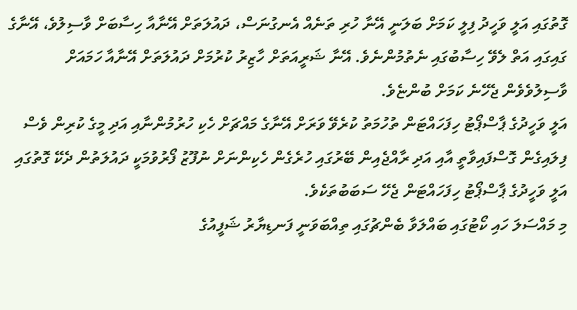ގޮތުގައި އަލީ ވަހީދު ފިލީ ކަމަށް ބަލަނީ އޭނާ ހުރި ތަނެއް އެނގުނަސް، ދައުލަތަށް އޭނާއާ ހިސާބަށް ވާސިލުވެ، އޭނާގެ ގައިގައި އަތް ލެވޭ ހިސާބުގައި ނެތުމުންނެވެ. އޭނާ ޝަރީއަތަށް ހާޒިރު ކުރުމަށް ދައުލަތަށް އޭނާއާ ހަމައަށް ވާސިލުވެވެން ޖެހޭނެ ކަމަށް ބުންޏެވެ.
އަލީ ވަހީދުގެ ޕާސްޕޯޓު ހިފަހައްޓަން ތުހުމަތު ކުރެވޭ ވަރަށް އޭނާގެ މައްޗަށް ހެކި ހުރުމުންނާއި އަދި މީގެ ކުރިން ވެސް ފިލައިގެން ގޮސްފައިވާތީ އާއި އަދި ރާއްޖެއިން ބޭރުގައި ހުރެގެން ހެކިންނަށް ނުފޫޒު ފޯރުވުމަކީ ދައުލަތުން ދެކޭ ގޮތުގައި އަލީ ވަހީދުގެ ޕާސްޕޯޓު ހިފަހައްޓަން ޖެހޭ ސަބަބުތަކެވެ.
މި މައްސަލަ ހައި ކޯޓުގައި ބައްލަވާ ބެންޗުގައި ތިއްބަވަނީ ފަނޑިޔާރު ޝަފީއުގެ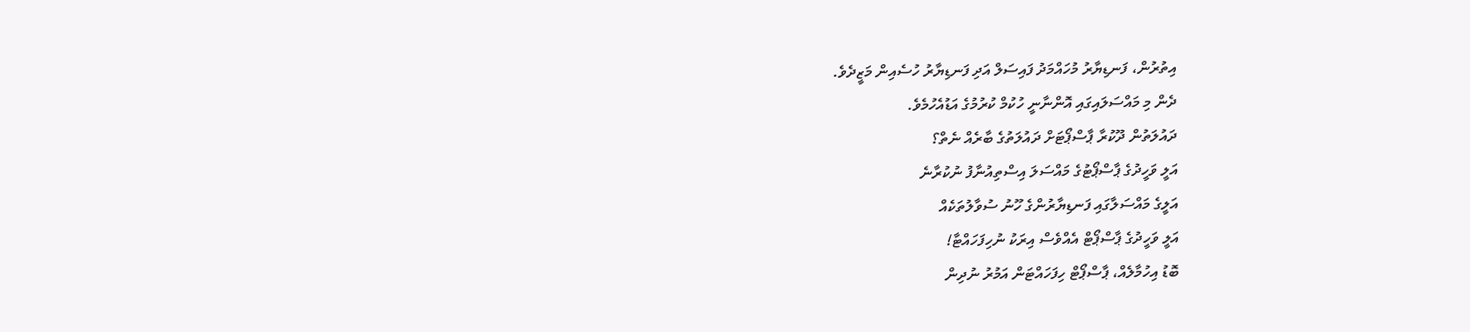އިތުރުން، ފަނޑިޔާރު މުހައްމަދު ފައިސަލް އަދި ފަނޑިޔާރު ހުސެއިން މަޒީދެވެ.
ދެން މި މައްސަލައިގައި އޮންނާނީ ހުކުމް ކުރުމުގެ އަޑުއެހުމެވެ.
ދައުލަތުން ދޫކުރާ ޕާސްޕޯޓަށް ދައުލަތުގެ ބާރެއް ނެތް؟
އަލީ ވަހީދުގެ ޕާސްޕޯޓުގެ މައްސަލަ އިސްތިއުނާފު ނުކުރާނެ
އަލީގެ މައްސަލާގައި ފަނޑިޔާރުންގެ ހޫނު ސުވާލުތަކެއް
އަލީ ވަހީދުގެ ޕާސްޕޯޓް އެއްވެސް އިރަކު ނުހިފަހައްޓާ!
ބޮޑު އިހުމާލެއް، ޕާސްޕޯޓް ހިފަހައްޓަން އަމުރު ނުދިން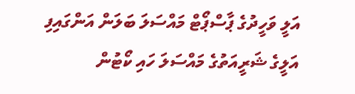އަލީ ވަހީދުގެ ޕާސްޕޯޓް މައްސަލަ ބަލަން އަންގައިފި
އަލީގެ ޝަރީއަތުގެ މައްސަލަ ހައި ކޯޓުން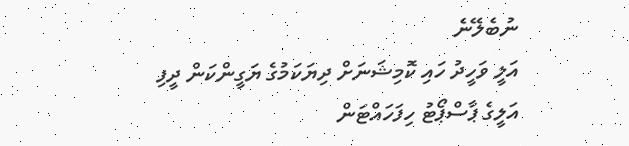ނުބެލޭނެ
އަލީ ވަހީދު ހައި ކޮމިޝަނަށް ދިޔަކަމުގެ ޔަގީންކަން ދީފި
އަލީގެ ޕާސްޕޯޓު ހިފަހައްޓަން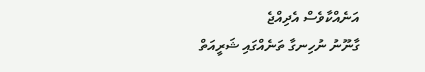އަނެއްކާވެސް އެދިއްޖެ
ގާނޫނު ނުހިނގާ ތަނެއްގައި ޝަރީއަތް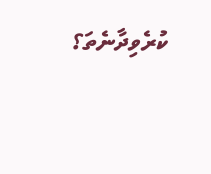ކުރެވިދާނެތަ؟